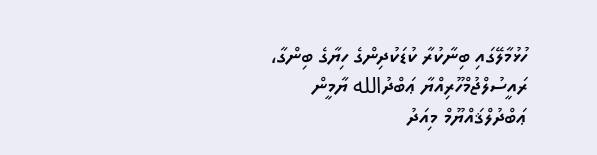ހުޅުމާލޭގައި ބިނާކުރާ ކުޑަކުދިންގެ ހިޔާގެ ބިންގާ، ރައީސުލްޖުމްހޫރިއްޔާ ޢަބްދުالله ޔާމީން ޢަބްދުލްޤައްޔޫމް މިއަދު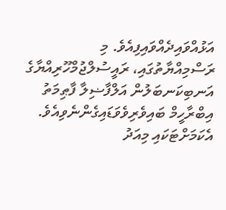އަޅުއްވައިދެއްވައިފިއެވެ. މި ރަސްމިއްޔާތުގައި، ރައީސުލްޖުމްހޫރިއްޔާގެ އަނބިކަނބަލުން އަލްފާޟިލާ ފާޠިމަތު އިބްރާހީމް ބައިވެރިވެވަޑައިގެންނެވިއެވެ.
އެކަމަށްޓަކައި މިއަދު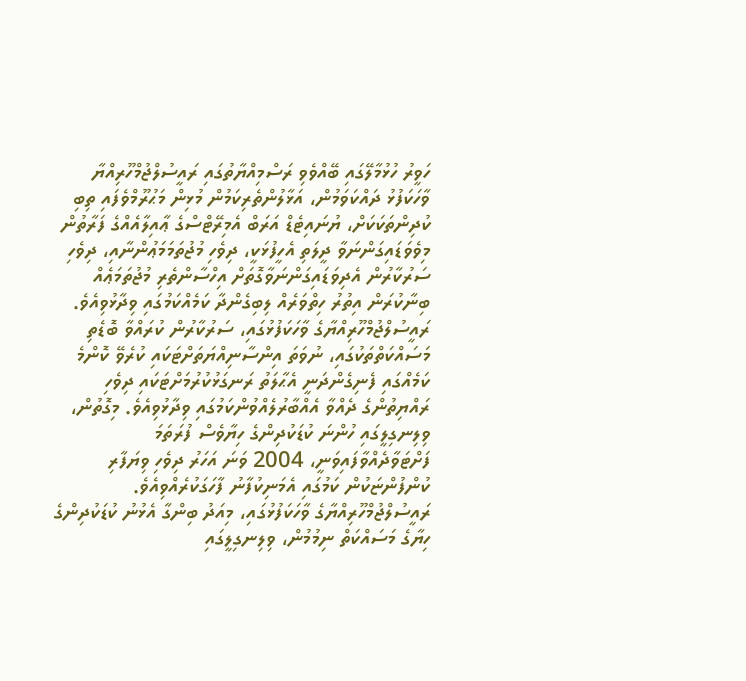ހަވީރު ހުޅުމާލޭގައި ބޭއްވެވި ރަސްމިއްޔާތުގައި ރައީސުލްޖުމްހޫރިއްޔާ ވާހަކަފުޅު ދައްކަވަމުން، އަޅާލުންތެރިކަމުން މުޅިން މަޙުރޫމްވެފައި ތިބި ކުދިންތަކަކަށް، ޔުނައިޓެޑް އަރަބް އެމިރޭޓްސްގެ ޢާއިލާއެއްގެ ފަރާތުން މިވެވަޑައިގަންނަވާ ދީލަތި އެހީފުޅަކީ، ދިވެހި މުޖުތަމަމަޢުންނާއި، ދިވެހި ސަރުކާރުން އެދިވަޑައިގަންނަވާގޮތަށް އިހްސާންތެރި މުޖުތަމަޢެއް ބިނާކުރަން އިތުރު ހިތްވަރެއް ލިބިގެންދާ ކަމެއްކަމުގައި ވިދާޅުވިއެވެ.
ރައީސުލްޖުމްހޫރިއްޔާގެ ވާހަކަފުޅުގައި، ސަރުކާރުން ކުރައްވާ ބޮޑެތި މަސައްކަތްތަކުގައި، ނުވަތަ އިންސާނިއްޔަތަށްޓަކައި ކުރެވޭ ކޮންމެ ކަމެއްގައި ފެނިގެންދަނީ އެޙާލަތު ރަނގަޅުކުރުމަށްޓަކައި ދިވެހި ރައްޔިތުންގެ ދެއްވާ އެއްބާރުލެއްވުންކަމުގައި ވިދާޅުވިއެވެ. މިގޮތުން، ވިލިނގިލީގައި ހުންނަ ކުޑަކުދިންގެ ހިޔާވެސް ފުރަތަމަ ފަށްޓަވާދެއްވާފައިވަނީ، 2004 ވަނަ އަހަރު ދިވެހި ވިޔަފާރި ކުންފުންޏަކުން ކަމުގައި އެމަނިކުފާނު ފާހަގަކުރެއްވިއެވެ.
ރައީސުލްޖުމްހޫރިއްޔާގެ ވާހަކަފުޅުގައި، މިއަދު ބިންގާ އެޅުނު ކުޑަކުދިންގެ ހިޔާގެ މަސައްކަތް ނިމުމުން، ވިލިނގިލީގައި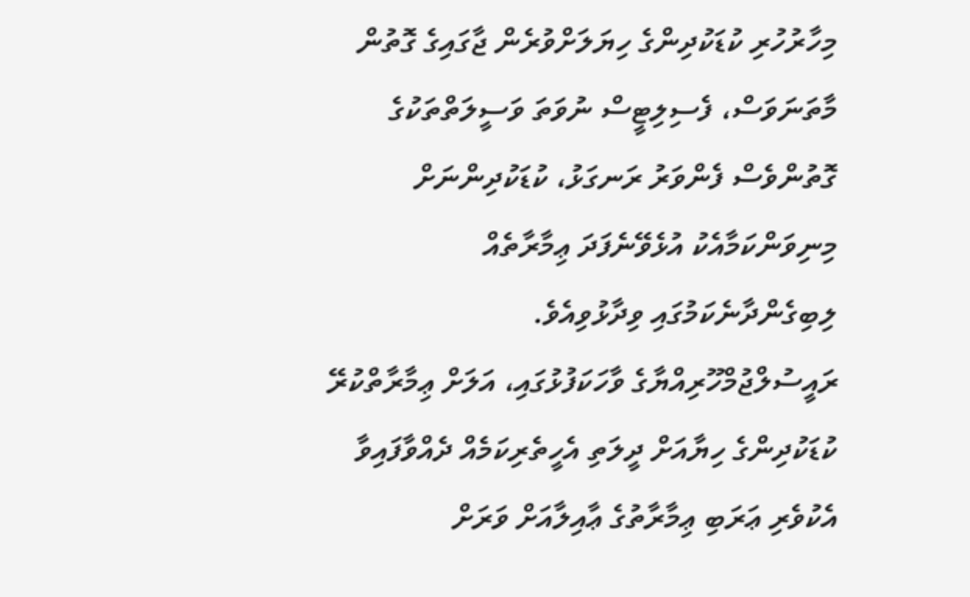މިހާރުހުރި ކުޑަކުދިންގެ ހިޔަލަށްވުރެން ޖާގައިގެ ގޮތުން މާތަނަވަސް، ފެސިލިޓީސް ނުވަތަ ވަސީލަތްތަކުގެ ގޮތުންވެސް ފެންވަރު ރަނގަޅު، ކުޑަކުދިންނަށް މިނިވަންކަމާއެކު އުޅެވޭނެފަދަ ޢިމާރާތެއް ލިބިގެންދާނެކަމުގައި ވިދާޅުވިއެވެ.
ރައީސުލްޖުމްހޫރިއްޔާގެ ވާހަކަފުޅުގައި، އަލަށް ޢިމާރާތްކުރޭ ކުޑަކުދިންގެ ހިޔާއަށް ދީލަތި އެހީތެރިކަމެއް ދެއްވާފައިވާ އެކުވެރި ޢަރަބި ޢިމާރާތުގެ ޢާއިލާއަށް ވަރަށް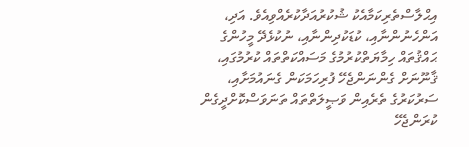އިޙްލާސްތެރިކަމާއެކު ޝުކުރުއަދާކުރެއްވިއެވެ. އަދި، އަންހެނުންނާއި، ކުޑަކުދިންނާއި، ނުކުޅެދޭ މީހުންގެ ޙައްޤުތައް ހިމާޔަތްކުރުމުގެ މަސައްކަތްތައް ކުރުމުގައި، ޤާނޫނަށް ގެންނަންޖެހޭ ފުރިހަމަކަން ގެނައުމަށާއި، ސަރުކަރުގެ ތެރެއިން ވަޞީލަތްތައް ތަނަވަސްކޮށްދީގެން ކުރަންޖެހޭ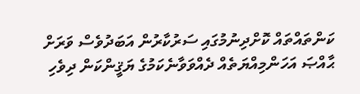ކަންތައްތައް ކޮށްދިނުމުގައި ސަރުކާރުން އަބަދުވެސް ވަރަށް ޙާއްޞަ އަހަންމިއްޔަތެއް ދެއްވަވާނެކަމުގެ ޔަޤީންކަން ދިވެހި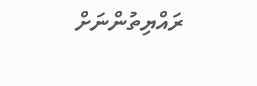ރައްޔިތުންނަށް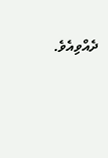ދެއްވިއެވެ.